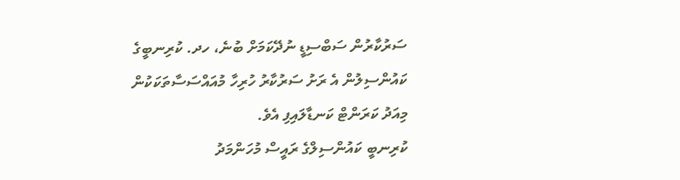ސަރުކާރުން ސަބްސިޑީ ނުދޭކަމަށް ބުނެ، ހދ. ކުރިނބީގެ ކައުންސިލުން އެ ރަށު ސަރުކާރު ހުރިހާ މުއައްސަސާތަކަކުން މިއަދު ކަރަންޓް ކަނޑާލައިފި އެވެ.
ކުރިނބީ ކައުންސިލްގެ ރައީސް މުހަންމަދު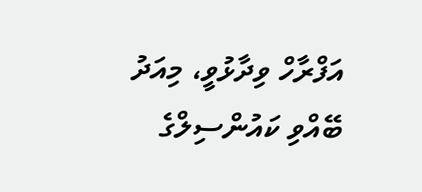އަފްރާހް ވިދާޅުވީ، މިއަދު ބޭއްވި ކައުންސިލްގެ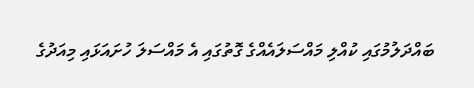ބައްދަލުމުގައި ކުއްލި މައްސަލައެއްގެ ގޮތުގައި އެ މައްސަލަ ހުށައަޅައި މިއަދުގެ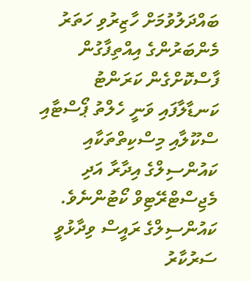ބައްދަލުވުމަށް ހާޒިރުވި ހަތަރު މެންބަރުންގެ އިއްތިފާގުން ފާސްކޮށްގެން ކަރަންޓު ކަނޑާލާފައި ވަނީ ހެލްތު ޕޯސްޓާއި ސްކޫލާއި މިސްކިތްތަކާއި ކައުންސިލްގެ އިދާރާ އަދި މެޖިސްޓްރޭޓިވް ކޯޓުންނެވެ.
ކައުންސިލްގެ ރައީސް ވިދާޅުވީ ސަރުކާރު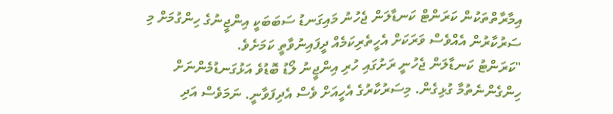އިމާރާތްތަކުން ކަރަންޓް ކަނޑާލަން ޖެހުނު މައިގަނޑު ސަބަބަކީ އިންޖީނުގެ ހިންގުމަށް މި ސަރުކާރުން އެއްވެސް ވަރަކަށް އެހީތެރިކަމެއް ދީފައިނުވާތީ ކަމަށެވެ.
"ކަރަންޓު ކަނޑާލަން ޖެހުނީ ރަށުގައި ހުރި އިންޖީނު ލޯޑު ބޮޑުވެ އަޅުގަނޑުމެންނަށް ހިންގެންނެތުމާ ގުޅިގެން. މިސަރުކާރުގެ އެހީއަށް ވެސް އެދިފަވާނީ. ނަމަވެސް އަދި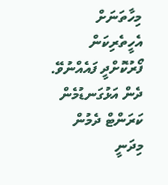މިހާތަނަށް އެހީތެރިކަން ފޯރުކޮށްދީ ފައެއްނުވޭ. ދެން އަޅުގަނޑުމެން ކަރަންޓް ދެމުން މިދަނީ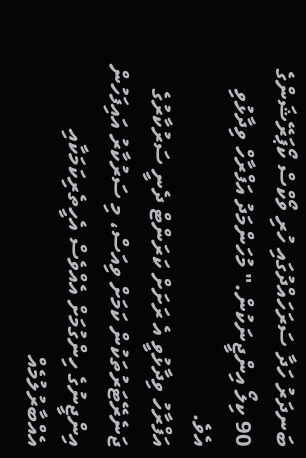ބަނދަރު ހަދާ ސަރަހައްދުގައި ހުރި ވޯކްސް ކޯޕަރޭޝަންގެ 90 ކިލޯ އިންޖީނަކުން." މުހަންމަދު އަފްރާހް ވިދާޅުވި އެވެ.
އަފްރާހު ވިދާޅުވީ އެ ރަށަށް ކަރަންޓް ދެނީ ސަރުކާރުގެ ޖަނެރޭޓަރުތަކުން ކަމަށް ވިއަސް، މި ސަރުކާރު އައިފަހުން އިންޖީނުގެ ހިންގުމަށް އެއްވެސް އެހީތެރިކަމަކާއި އެއްބާރުލުމެއް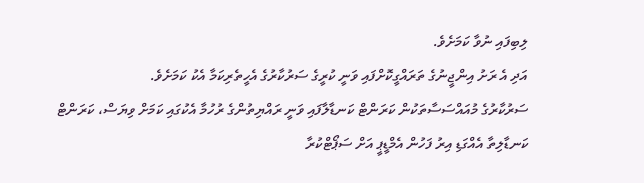ލިބިފައި ނުވާ ކަމަށެވެ.
އަދި އެ ރަށު އިންޖީނުގެ ތަރައްގީކޮށްފައި ވަނީ ކުރީގެ ސަރުކާރުގެ އެހީތެރިކަމާ އެކު ކަމަށެވެ.
ސަރުކާރުގެ މުއައްސަސާތަކުން ކަރަންޓް ކަނޑާލާފައި ވަނީ ރައްޔިތުންގެ ރުހުމާ އެކުގައި ކަމަށް ވިޔަސް، ކަރަންޓް ކަނޑާލިތާ އެއްގަޑި އިރު ފަހުން އެމްޑީޕީ އަށް ސަޕޯޓްކުރާ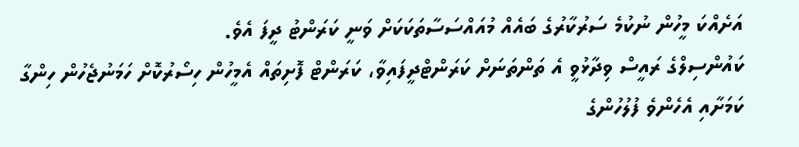އަށެއްކަ މީހުން ނުކުމެ ސަރުކާރުގެ ބައެއް މުއައްސަސާތަކަކަށް ވަނީ ކަރަންޓު ދީފަ އެވެ.
ކައުންސިލްގެ ރައީސް ވިދާޅުވީ އެ ތަންތަނަށް ކަރަންޓްދީފައިވާ، ކަރަންޓް ފޮށިތައް އެމީހުން ހިސޯރުކޮށް ހަމަނުޖެހުން ހިންގާ ކަމަށާއި އެހެންވެ ފުލުހުންގެ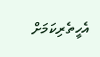އެހީތެރިކަމަށް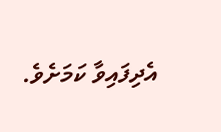އެދިފައިވާ ކަމަށެވެ.